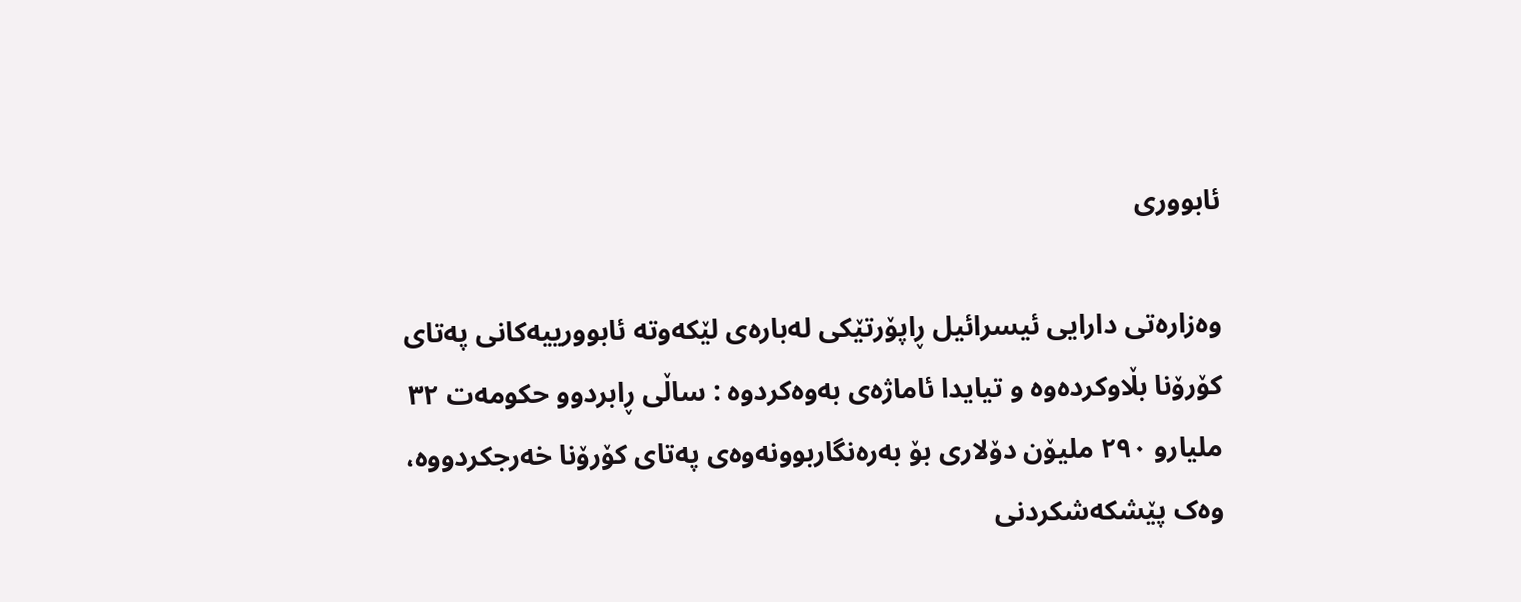ئابووری

وەزارەتی دارایی ئیسرائیل ڕاپۆرتێکی لەبارەی لێکەوتە ئابوورییەکانی پەتای کۆرۆنا بڵاوکردەوە و تیایدا ئاماژەی بەوەکردوە : ساڵی ڕابردوو حکومەت ٣٢ ملیارو ٢٩٠ ملیۆن دۆلاری بۆ بەرەنگاربوونەوەی پەتای کۆرۆنا خەرجکردووە، وەک پێشکەشکردنی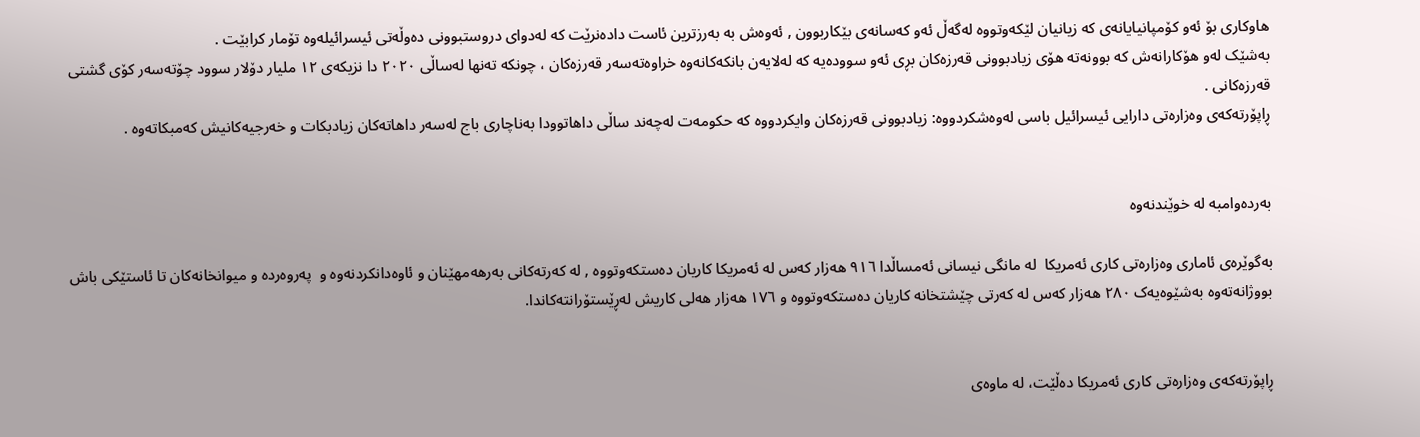ھاوکاری بۆ ئەو کۆمپانیایانەی کە زیانیان لێکەوتووە لەگەڵ ئەو کەسانەی بێکاربوون , ئەوەش بە بەرزترین ئاست دادەنرێت کە لەدوای دروستبوونی دەوڵەتی ئیسرائیلەوە تۆمار کرابێت .
بەشێک لەو ھۆکارانەش کە بوونەتە ھۆی زیادبوونی قەرزەکان بڕی ئەو سوودەیە کە لەلایەن بانکەکانەوە خراوەتەسەر قەرزەکان ، چونکە تەنھا لەساڵی ٢٠٢٠ دا نزیکەی ١٢ ملیار دۆلار سوود چۆتەسەر کۆی گشتی قەرزەکانی .
ڕاپۆرتەکەی وەزارەتی دارایی ئیسرائیل باسی لەوەشکردووە: زیادبوونی قەرزەکان وایکردووە کە حکومەت لەچەند ساڵی داھاتوودا بەناچاری باج لەسەر داھاتەکان زیادبکات و خەرجیەکانیش کەمبکاتەوە .


بەردەوامبە لە خوێندنەوە

بەگوێرەی ئاماری وەزارەتی کاری ئەمریکا  لە مانگی نیسانی ئەمساڵدا ٩١٦ ھەزار کەس لە ئەمریکا کاریان دەستکەوتووە , لە کەرتەکانی بەرھەمھێنان و ئاوەدانکردنەوە و  پەروەردە و میوانخانەکان تا ئاستێکی باش بووژانەتەوە بەشێوەیەک ٢٨٠ ھەزار کەس لە کەرتی چێشتخانە کاریان دەستکەوتووە و ١٧٦ ھەزار ھەلی کاریش لەڕێستۆرانتەکاندا.


ڕاپۆرتەکەی وەزارەتی کاری ئەمریکا دەڵێت، لە ماوەی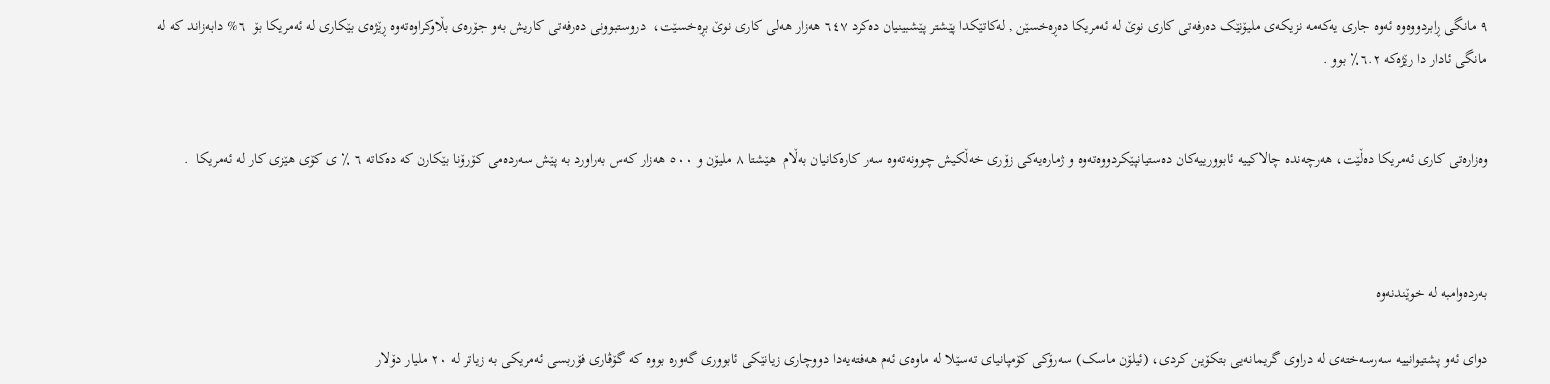٩ مانگی ڕابردووەوە ئەوە جاری یەکەمە نزیکەی ملیۆنێک دەرفەتی کاری نوێ لە ئەمریکا دەڕەخسێن , لەکاتێکدا پێشتر پێشبینیان دەکرد ٦٤٧ ھەزار ھەلی کاری نوێ بڕەخسێت،  دروستبوونی دەرفەتی کاریش بەو جۆرەی بڵاوکراوەتەوە ڕێژەی بێکاری لە ئەمریکا بۆ  ٦% دابەزاند کە لە مانگی ئادار دا رێژەکە ٦.٢٪ بوو .


وەزارەتی کاری ئەمریکا دەڵێت، ھەرچەندە چالاکییە ئابوورییەکان دەستیانپێکردووەتەوە و ژمارەیەکی زۆری خەڵکیش چوونەتەوە سەر کارەکانیان بەڵام  ھێشتا ٨ ملیۆن و ٥٠٠ ھەزار کەس بەراورد بە پێش سەردەمی کۆرۆنا بێکارن کە دەکاتە ٦ ٪ ی کۆی ھێزی کار لە ئەمریکا  .



بەردەوامبە لە خوێندنەوە

دوای ئەو پشتیوانییە سەرسەختەی لە دراوی گریمانەیی بتکۆین کردی، (ئیلۆن ماسک) سەرۆکی کۆمپانیای تەسێلا لە ماوەی ئەم ھەفتەیەدا دووچاری زیانێکی ئابووری گەورە بووە کە گۆڤاری فۆربسی ئەمریکی بە زیاتر لە ٢٠ ملیار دۆلار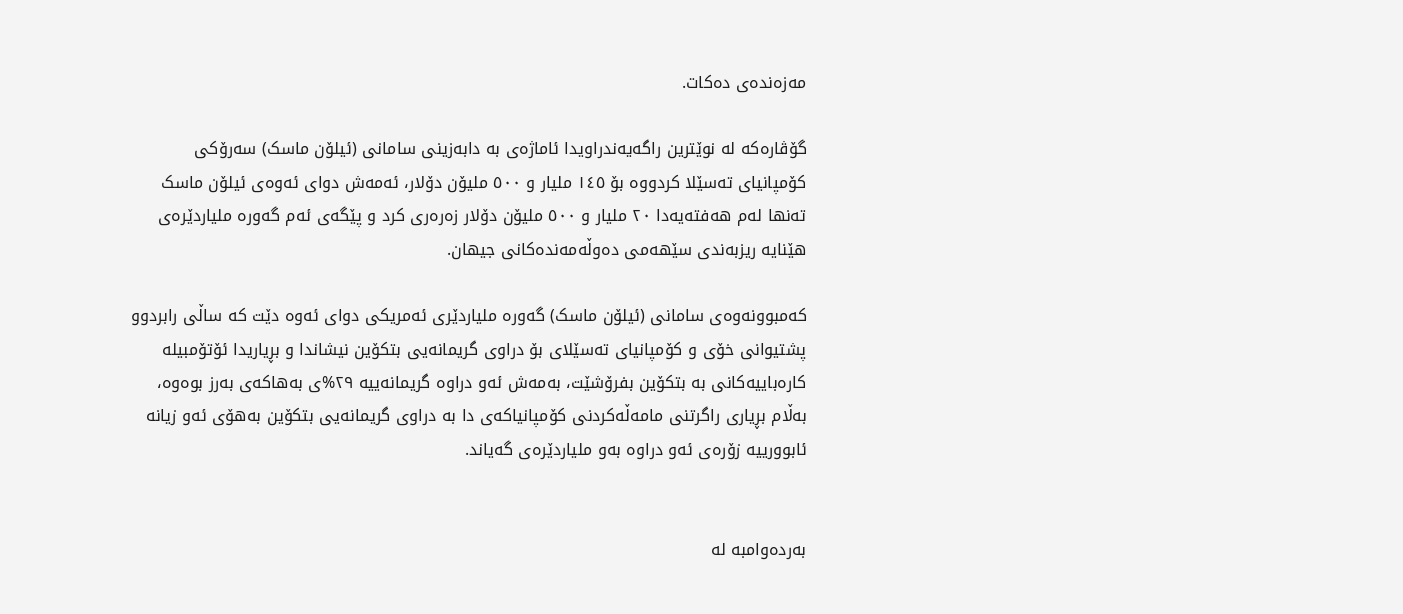مەزەندەی دەکات.

گۆڤارەکە لە نوێترین راگەیەندراویدا ئاماژەی بە دابەزینی سامانی (ئیلۆن ماسک) سەرۆکی کۆمپانیای تەسێلا کردووە بۆ ١٤٥ ملیار و ٥٠٠ ملیۆن دۆلار، ئەمەش دوای ئەوەی ئیلۆن ماسک تەنھا لەم ھەفتەیەدا ٢٠ ملیار و ٥٠٠ ملیۆن دۆلار زەرەری کرد و پێگەی ئەم گەورە ملیاردێرەی ھێنایە ریزبەندی سێھەمی دەوڵەمەندەکانی جیھان.

کەمبوونەوەی سامانی (ئیلۆن ماسک) گەورە ملیاردێری ئەمریکی دوای ئەوە دێت کە ساڵی رابردوو  پشتیوانی خۆی و کۆمپانیای تەسێلای بۆ دراوی گریمانەیی بتکۆین نیشاندا و بڕیاریدا ئۆتۆمبیلە کارەباییەکانی بە بتکۆین بفرۆشێت، بەمەش ئەو دراوە گریمانەییە ٢٩%ی بەھاکەی بەرز بوەوە، بەڵام بڕیاری راگرتنی مامەڵەکردنی کۆمپانیاکەی دا بە دراوی گریمانەیی بتکۆین بەھۆی ئەو زیانە ئابوورییە زۆرەی ئەو دراوە بەو ملیاردێرەی گەیاند.


بەردەوامبە لە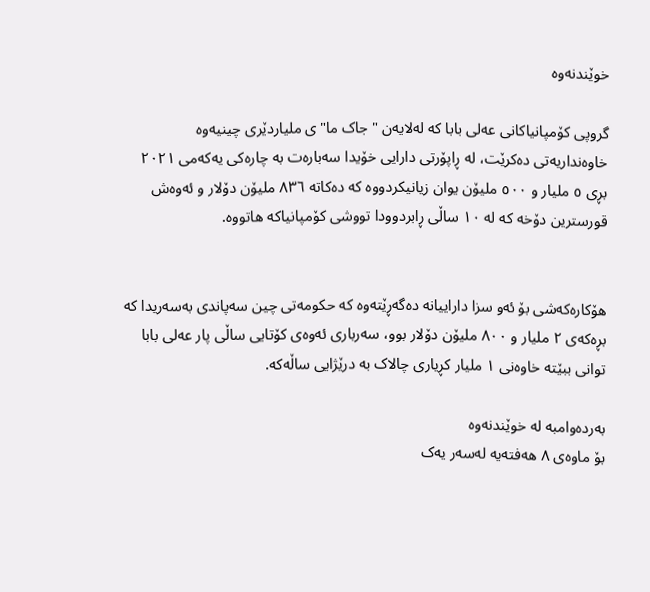خوێندنەوە

گروپی کۆمپانیاکانی عەلی بابا کە لەلایەن "جاک ما"ی ملیاردێری چینیەوە خاوەنداریەتی دەکرێت، لە ڕاپۆرتی دارایی خۆیدا سەبارەت بە چارەکی یەکەمی ٢٠٢١ بڕی ٥ ملیار و ٥٠٠ ملیۆن یوان زیانیکردووە کە دەکاتە ٨٣٦ ملیۆن دۆلار و ئەوەش قورسترین دۆخە کە لە ١٠ ساڵی ڕابردوودا تووشی کۆمپانیاکە ھاتووە.


ھۆکارەکەشی بۆ ئەو سزا داراییانە دەگەڕێتەوە کە حکومەتی چین سەپاندی بەسەریدا کە بڕەکەی ٢ ملیار و ٨٠٠ ملیۆن دۆلار بوو، سەرباری ئەوەی کۆتایی ساڵی پار عەلی بابا توانی ببێتە خاوەنی ١ ملیار کڕیاری چالاک بە درێژایی ساڵەکە.

بەردەوامبە لە خوێندنەوە
بۆ ماوەی ٨ ھەفتەیە لەسەر یەک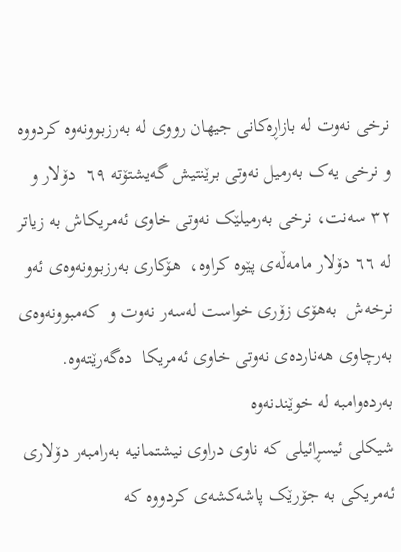نرخی نەوت لە بازاڕەکانی جیھان رووی لە بەرزبوونەوە کردووە و نرخی یەک بەرمیل نەوتی برێنتیش گەیشتۆتە ٦٩  دۆلار و ٣٢ سەنت، نرخی بەرمیلێک نەوتی خاوی ئەمریکاش بە زیاتر لە ٦٦ دۆلار مامەڵەی پێوە کراوە،  ھۆکاری بەرزبوونەوەی ئەو نرخەش  بەھۆی زۆری خواست لەسەر نەوت و  کەمبوونەوەی بەرچاوی ھەناردەی نەوتی خاوی ئەمریکا  دەگەرێتەوە.
بەردەوامبە لە خوێندنەوە
شیکلی ئیسڕائیلی کە ناوی دراوی نیشتمانیە بەرامبەر دۆلاری ئەمریکی بە جۆرێک پاشەکشەی کردووە کە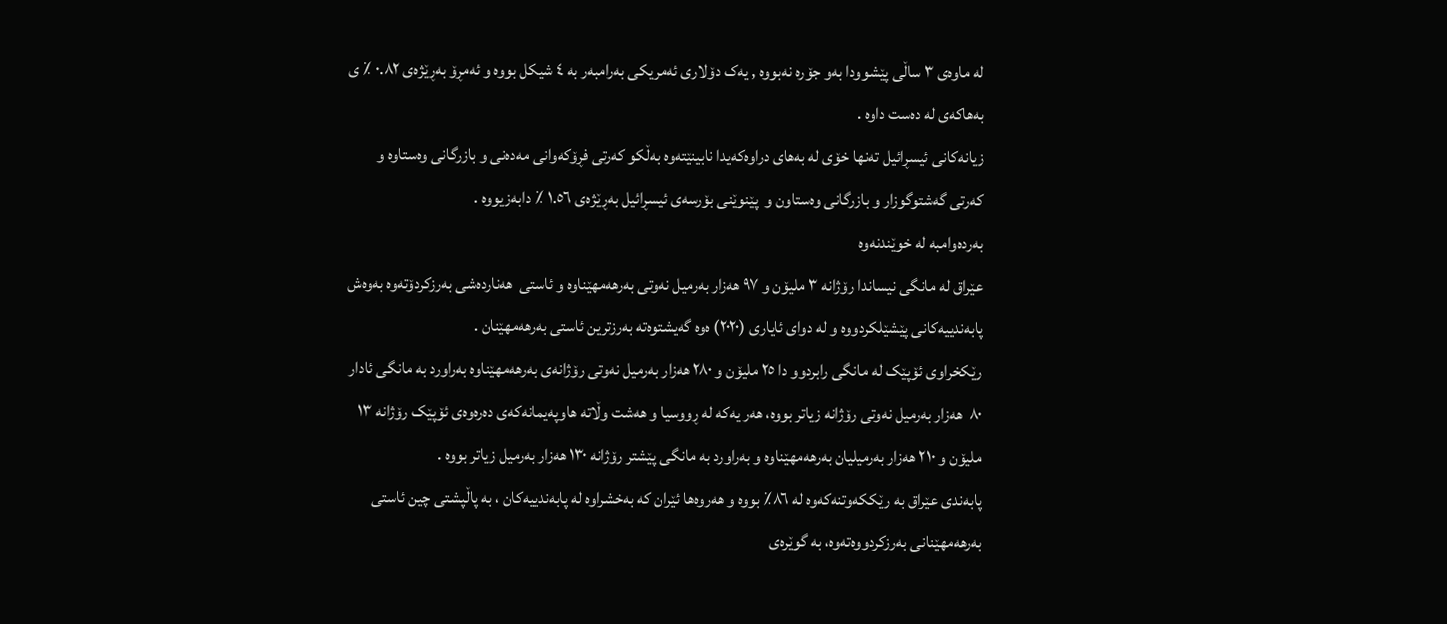لە ماوەی ٣ ساڵی پێشوودا بەو جۆرە نەبووە , یەک دۆلاری ئەمریکی بەرامبەر بە ٤ شیکل بووە و ئەمڕۆ بەڕێژەی ٠.٨٢ ٪ ی بەھاکەی لە دەست داوە .
زیانەکانی ئیسڕائیل تەنھا خۆی لە بەھای دراوەکەیدا نابینێتەوە بەڵکو کەرتی فڕۆکەوانی مەدەنی و بازرگانی وەستاوە و کەرتی گەشتوگوزار و بازرگانی وەستاون و  پێنوێنی بۆرسەی ئیسڕائیل بەڕێژەی ١.٥٦ ٪ دابەزیووە .
بەردەوامبە لە خوێندنەوە
عێراق لە مانگی نیساندا رۆژانە ٣ ملیۆن و ٩٧ ھەزار بەرمیل نەوتی بەرھەمھێناوە و ئاستی  ھەناردەشی بەرزکردۆتەوە بەوەش پابەندییەکانی پێشێلکردووە و لە دوای ئایاری (٢٠٢٠) ەوە گەیشتوەتە بەرزترین ئاستی بەرھەمھێنان .
رێکخراوی ئۆپێک لە مانگی رابردوو دا ٢٥ ملیۆن و ٢٨٠ ھەزار بەرمیل نەوتی رۆژانەی بەرھەمھێناوە بەراورد بە مانگی ئادار ٨٠  ھەزار بەرمیل نەوتی رۆژانە زیاتر بووە، ھەر یەکە لە ڕووسیا و ھەشت وڵاتە ھاوپەیمانەکەی دەرەوەی ئۆپێک رۆژانە ١٣ ملیۆن و ٢١٠ ھەزار بەرمیلیان بەرھەمھێناوە و بەراورد بە مانگی پێشتر رۆژانە ١٣٠ ھەزار بەرمیل زیاتر بووە .
پابەندی عێراق بە رێککەوتنەکەوە لە ٨٦٪ بووە و ھەروەھا ئێران کە بەخشراوە لە پابەندییەکان ، بە پاڵپشتی چین ئاستی بەرھەمھێنانی بەرزکردووەتەوە، بە گوێرەی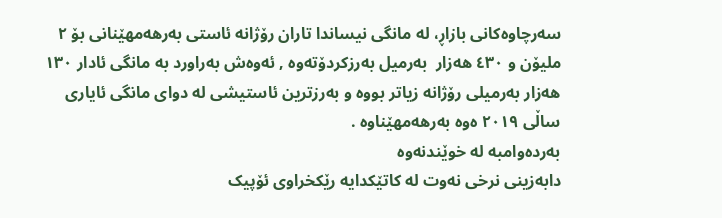سەرچاوەکانی بازاڕ، لە مانگی نیساندا تاران رۆژانە ئاستی بەرھەمھێنانی بۆ ٢ ملیۆن و ٤٣٠ ھەزار  بەرمیل بەرزکردۆتەوە , ئەوەش بەراورد بە مانگی ئادار ١٣٠ ھەزار بەرمیلی رۆژانە زیاتر بووە و بەرزترین ئاستیشی لە دوای مانگی ئایاری ساڵی ٢٠١٩ ەوە بەرھەمھێناوە .
بەردەوامبە لە خوێندنەوە
دابەزینی نرخی نەوت لە کاتێکدایە رێکخراوی ئۆپیک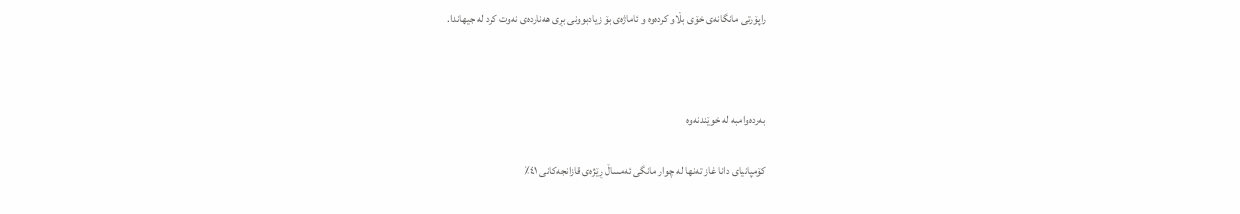راپۆرتی مانگانەی خۆی بڵاو کردەوە و ئاماژەی بۆ زیادبوونی بڕی ھەناردەی نەوت کرد لە جیھاندا.



بەردەوامبە لە خوێندنەوە

کۆمپانیای دانا غاز تەنھا لە چوار مانگی ئەمساڵ ڕێژەی قازانجەکانی ٤١٪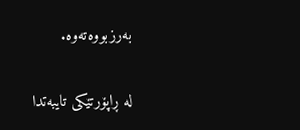بەرزبووەتەوە.


لە ڕاپۆرتێکی تایبەتدا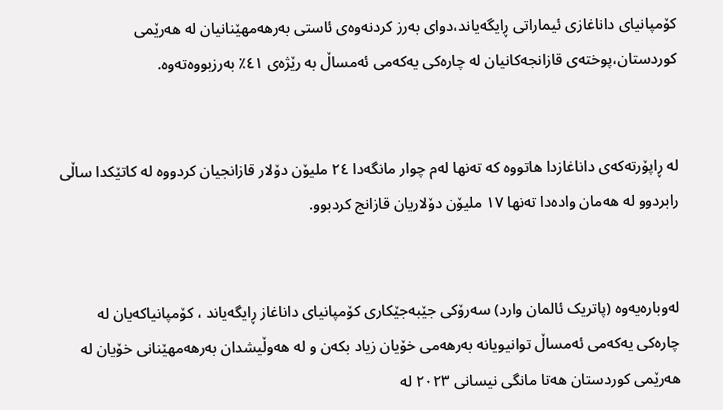کۆمپانیای داناغازی ئیماراتی ڕایگەیاند،دوای بەرز کردنەوەی ئاستی بەرھەمھێنانیان لە ھەرێمی کوردستان،پوختەی قازانجەکانیان لە چارەکی یەکەمی ئەمساڵ بە رێژەی ٤١٪ بەرزبووەتەوە.


لە ڕاپۆرتەکەی داناغازدا ھاتووە کە تەنھا لەم چوار مانگەدا ٢٤ ملیۆن دۆلار قازانجیان کردووە لە کاتێکدا ساڵی رابردوو لە ھەمان وادەدا تەنھا ١٧ ملیۆن دۆلاریان قازانج کردبوو.


لەوبارەیەوە (پاتریک ئالمان وارد) سەرۆکی جێبەجێکاری کۆمپانیای داناغاز ڕایگەیاند ، کۆمپانیاکەیان لە چارەکی یەکەمی ئەمساڵ توانیویانە بەرھەمی خۆیان زیاد بکەن و لە ھەوڵیشدان بەرھەمھێنانی خۆیان لە ھەرێمی کوردستان ھەتا مانگی نیسانی ٢٠٢٣ لە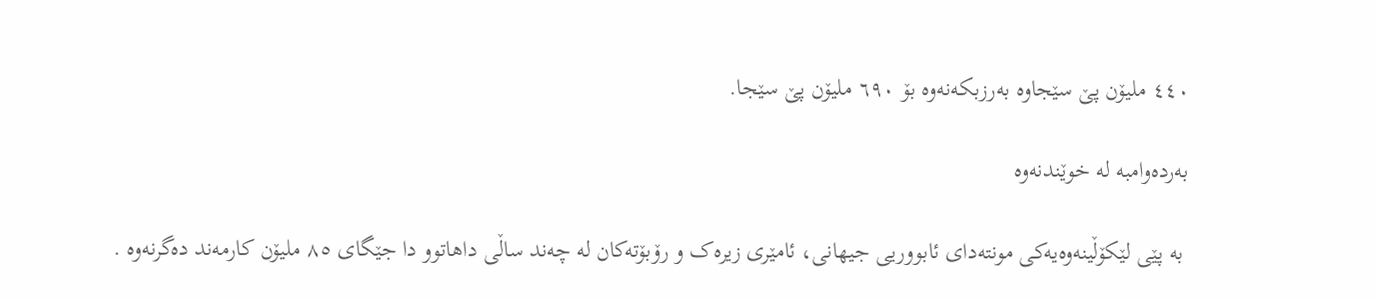٤٤٠ ملیۆن پێ سێجاوە بەرزبکەنەوە بۆ ٦٩٠ ملیۆن پێ سێجا.

بەردەوامبە لە خوێندنەوە

 بە پێی لێکۆڵینەوەیەکی مونتەدای ئابووریی جیھانی، ئامێری زیرەک و رۆبۆتەکان لە چەند ساڵی داھاتوو دا جێگای ٨٥ ملیۆن کارمەند دەگرنەوە .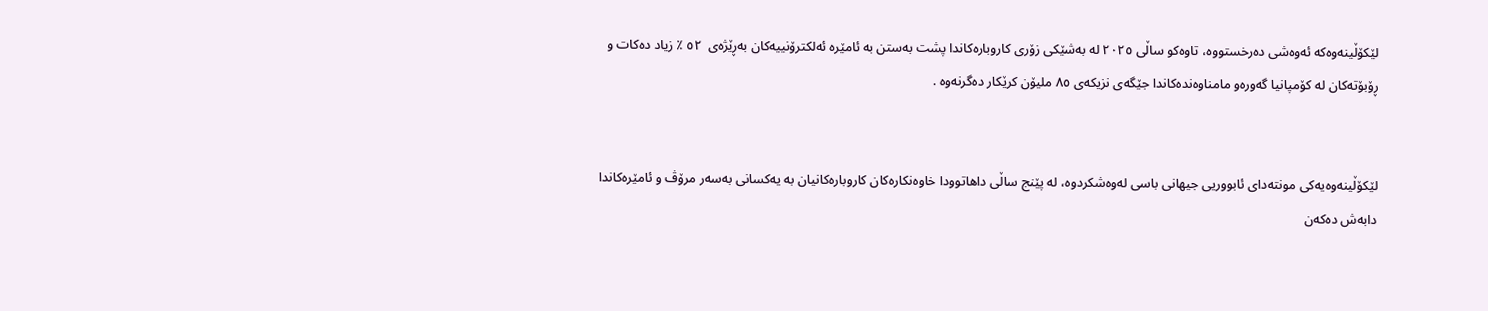لێکۆڵینەوەکە ئەوەشی دەرخستووە، تاوەکو ساڵی ٢٠٢٥ لە بەشێکی زۆری کاروبارەکاندا پشت بەستن بە ئامێرە ئەلکترۆنییەکان بەڕێژەی  ٥٢ ٪ زیاد دەکات و ڕۆبۆتەکان لە کۆمپانیا گەورە‌و مامناوەندەکاندا جێگەی نزیکەی ٨٥ ملیۆن کرێکار دەگرنەوە .


لێکۆڵینەوەیەکی مونتەدای ئابووریی جیھانی باسی لەوەشکردوە، لە پێنج ساڵی داھاتوودا خاوەنکارەکان کار‌وبارەکانیان بە یەکسانی بەسەر مرۆڤ و ئامێرەکاندا دابەش دەکەن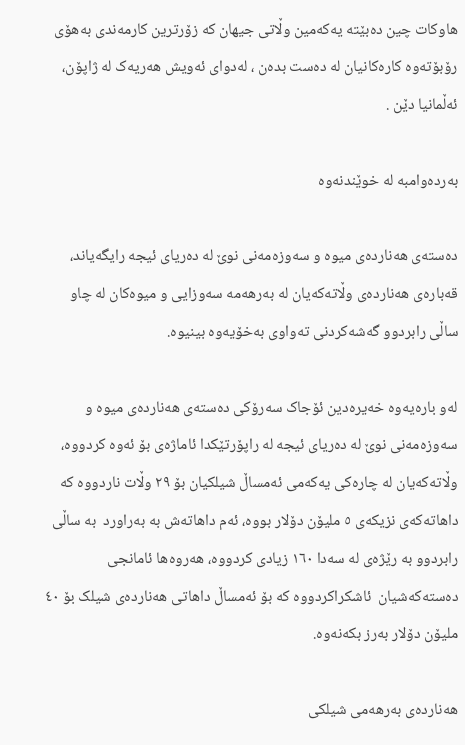ھاوکات چین دەبێتە یەکەمین وڵاتی جیھان کە زۆرترین کارمەندی بەھۆی رۆبۆتەوە کارەکانیان لە دەست بدەن ، لەدوای ئەویش ھەریەک لە ژاپۆن، ئەڵمانیا دێن .

بەردەوامبە لە خوێندنەوە

دەستەی ھەناردەی میوە و سەوزەمەنی نوێ لە دەریای ئیجە رایگەیاند، قەبارەی ھەناردەی وڵاتەکەیان لە بەرھەمە سەوزایی و میوەکان لە چاو ساڵی رابردوو گەشەکردنی تەواوی بەخۆیەوە بینیوە.

لەو بارەیەوە خەیرەدین ئۆجاک سەرۆکی دەستەی ھەناردەی میوە و سەوزەمەنی نوێ لە دەریای ئیجە لە راپۆرتێکدا ئاماژەی بۆ ئەوە کردووە، وڵاتەکەیان لە چارەکی یەکەمی ئەمساڵ شیلکیان بۆ ٢٩ وڵات ناردووە کە داھاتەکەی نزیکەی ٥ ملیۆن دۆلار بووە، ئەم داھاتەش بە بەراورد  بە ساڵی رابردوو بە رێژەی لە سەدا ١٦٠ زیادی کردووە، ھەروەھا ئامانجی دەستەکەشیان  ئاشکراکردووە کە بۆ ئەمساڵ داھاتی ھەناردەی شیلک بۆ ٤٠ ملیۆن دۆلار بەرز بکەنەوە.

ھەناردەی بەرھەمی شیلکی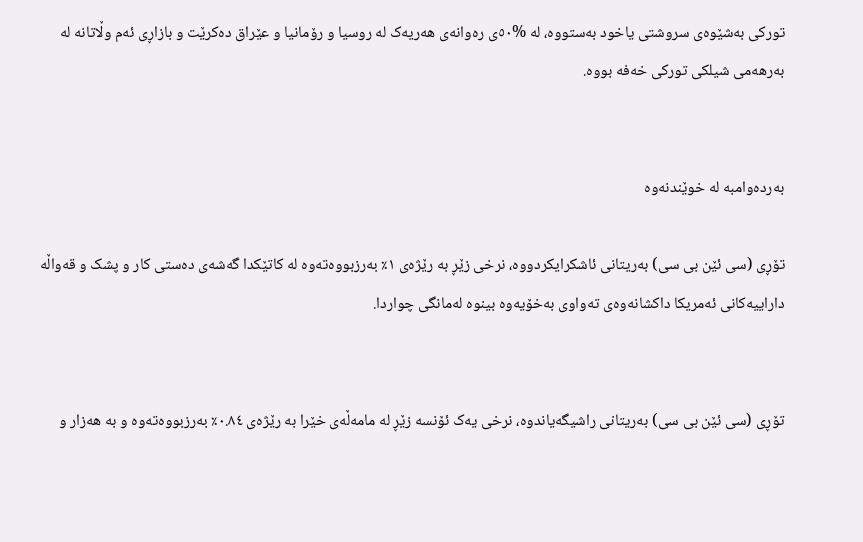تورکی بەشێوەی سروشتی یاخود بەستووە، لە %٥٠ی رەوانەی ھەریەک لە روسیا و رۆمانیا و عێراق دەکرێت و بازاڕی ئەم وڵاتانە لە بەرھەمی شیلکی تورکی خەفە بووە.


بەردەوامبە لە خوێندنەوە

تۆڕی (سی ئێن بی سی) بەریتانی ئاشکرایکردووە، نرخی زێڕ بە رێژەی ١٪ بەرزبووەتەوە لە کاتێکدا گەشەی دەستی کار و پشک و قەواڵە داراییەکانی ئەمریکا داکشانەوەی تەواوی بەخۆیەوە بینوە لەمانگی چواردا.


تۆڕی (سی ئێن بی سی) بەریتانی راشیگەیاندوە، نرخی یەک ئۆنسە زێڕ لە مامەڵەی خێرا بە رێژەی ٠.٨٤٪ بەرزبووەتەوە و بە ھەزار و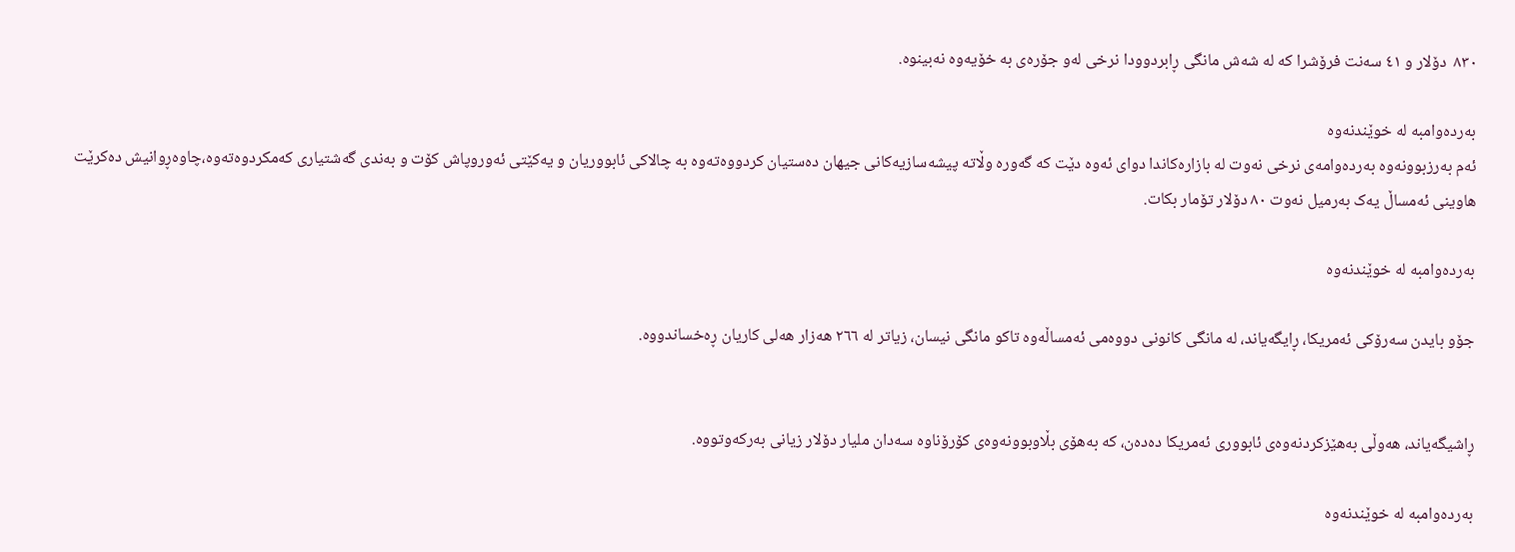٨٣٠  دۆلار و ٤١ سەنت فرۆشرا کە لە شەش مانگی ڕابردوودا نرخی لەو جۆرەی بە خۆیەوە نەبینوە.

بەردەوامبە لە خوێندنەوە
ئەم بەرزبوونەوە بەردەوامەی نرخی نەوت لە بازارەکاندا دوای ئەوە دێت کە گەورە وڵاتە پیشەسازیەکانی جیھان دەستیان کردووەتەوە بە چالاکی ئابووریان و یەکێتی ئەوروپاش کۆت و بەندی گەشتیاری کەمکردوەتەوە،چاوەڕوانیش دەکرێت ھاوینی ئەمساڵ یەک بەرمیل نەوت ٨٠ دۆلار تۆمار بکات.

بەردەوامبە لە خوێندنەوە

جۆو بایدن سەرۆکی ئەمریکا، ڕایگەیاند، لە مانگی کانونی دووەمی ئەمساڵەوە تاکو مانگی نیسان، زیاتر لە ٢٦٦ ھەزار ھەلی کاریان ڕەخساندووە.


ڕاشیگەیاند، ھەوڵی بەھێزکردنەوەی ئابووری ئەمریکا دەدەن، کە بەھۆی بڵاوبوونەوەی کۆرۆناوە سەدان ملیار دۆلار زیانی بەرکەوتووە.

بەردەوامبە لە خوێندنەوە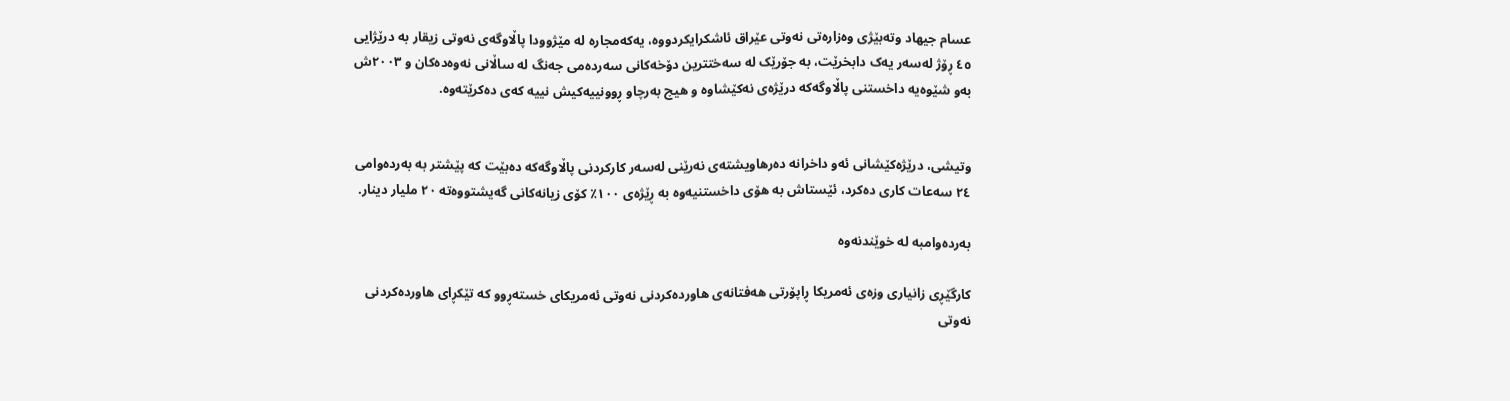عسام جیھاد وتەبێژی وەزارەتی نەوتی عێراق ئاشکرایکردووە، یەکەمجارە لە مێژوودا پاڵاوگەی نەوتی زیقار بە درێژایی ٤٥ ڕۆژ لەسەر یەک دابخرێت، بە جۆرێک لە سەختترین دۆخەکانی سەردەمی جەنگ لە ساڵانی نەوەدەکان و ٢٠٠٣ش بەو شێوەیە داخستنی پاڵاوگەکە درێژەی نەکێشاوە و ھیچ بەرچاو ڕوونییەکیش نییە کەی دەکرێتەوە.


وتیشی، درێژەکێشانی ئەو داخرانە دەرھاویشتەی نەرێنی لەسەر کارکردنی پاڵاوگەکە دەبێت کە پێشتر بە بەردەوامی ٢٤ سەعات کاری دەکرد، ئێستاش بە ھۆی داخستنیەوە بە ڕێژەی ١٠٠٪ کۆی زیانەکانی گەیشتووەتە ٢٠ ملیار دینار.

بەردەوامبە لە خوێندنەوە

کارگێڕی زانیاری وزەی ئەمریکا ڕاپۆرتی ھەفتانەی ھاوردەکردنی نەوتی ئەمریکای خستەڕوو کە تێکڕای ھاوردەکردنی نەوتی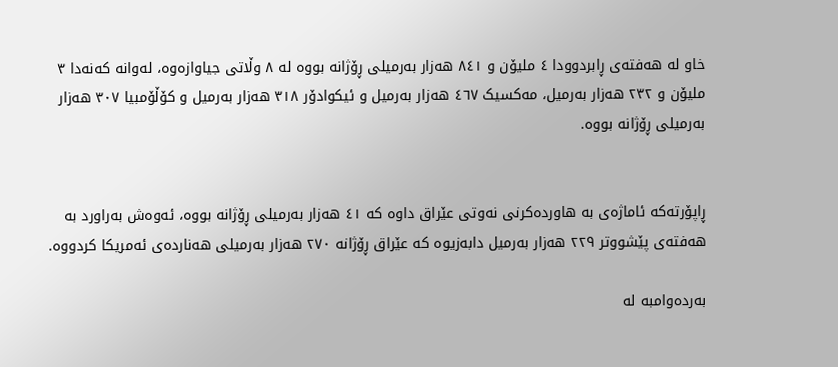خاو لە ھەفتەی ڕابردوودا ٤ ملیۆن و ٨٤١ ھەزار بەرمیلی ڕۆژانە بووە لە ٨ وڵاتی جیاوازەوە، لەوانە کەنەدا ٣ ملیۆن و ٢٣٢ ھەزار بەرمیل، مەکسیک ٤٦٧ ھەزار بەرمیل و ئیکوادۆر ٣١٨ ھەزار بەرمیل و کۆڵۆمبیا ٣٠٧ ھەزار بەرمیلی ڕۆژانە بووە.


ڕاپۆرتەکە ئاماژەی بە ھاوردەکرنی نەوتی عێراق داوە کە ٤١ ھەزار بەرمیلی ڕۆژانە بووە، ئەوەش بەراورد بە ھەفتەی پێشووتر ٢٢٩ ھەزار بەرمیل دابەزیوە کە عێراق ڕۆژانە ٢٧٠ ھەزار بەرمیلی ھەناردەی ئەمریکا کردووە.

بەردەوامبە لە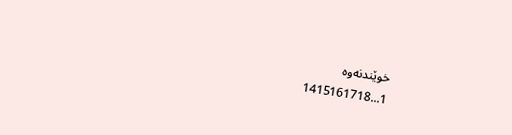خوێندنەوە
1...1415161718